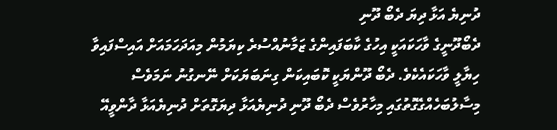ދުނިޔެ އަޅާ ދިޔަ ދެބޯ ދޫނި
ދެބޯދޫނީގެ ވާހަކައަކީ އިހުގެ ކާބަފައިންގެ ޒަމާނުއްސުރެ ކިޔަމުން މިއަދަހަމައަށް އައިސްފައިވާ ހިޔާލީ ވާހަކައެކެވެ. ދެބޯ ދޫންޔަކީ ކޮބައިކަން ގިނަބަޔަކަށް ނޭނގުނު ނަމަވެސް މިސާލުބަހެއްގެގޮތުގައި މިހާރުވެސް ދެބޯ ދޫނި ދުނިޔެއަޅާ ދިޔަގޮތަށް ދުނިޔެއަޅާ ދާންވީއޭ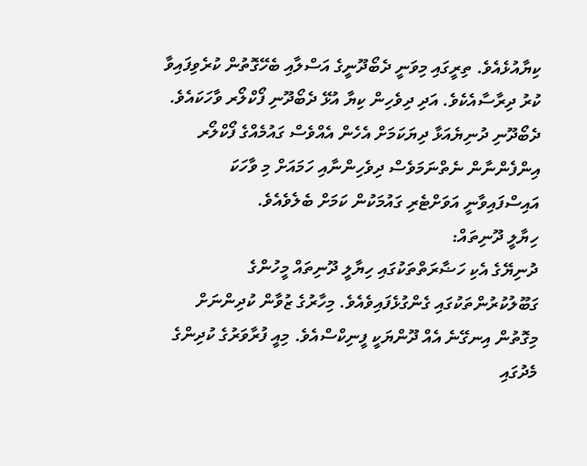ކިޔާއުޅެއެވެ. ތިރީގައި މިވަނީ ދެބޯދޫނީގެ އަސްލާއި ބެހޭގޮތުން ކުރެވިފައިވާ ކުރު ދިރާސާއެކެވެ. އަދި ދިވެހިން ކިޔާ އުޅޭ ދެބޯދޫނި ފޯކްލޯރ ވާހަކައެވެ. ދެބޯދޫނި ދުނިޔެއަޅާ ދިޔަކަމަށް އެހެން އެއްވެސް ގައުމެއްގެ ފޯކްލޯރ އިންފެންނާން ނެތްނަމަވެސް ދިވެހިންނާއި ހަމައަށް މި ވާހަކަ އައިސްފައިވާނީ އަވަށްޓެރި ގައުމަކުން ކަމަށް ބެލެވެއެވެ.
ހިޔާލީ ދޫނިތައް:
ދުނިޔޭގެ އެކި ހަޟާރަތްތަކުގައި ހިޔާލީ ދޫނިތައް މީހުންގެ ގަބޫލުކުރުންތަކުގައި ގެންގުޅެފައިވެއެވެ. މިހާރުގެ ޒުވާން ކުދިންނަށް މިގޮތުން އިނގޭނެ އެއް ދޫންޔަކީ ފީނިކްސްއެވެ. މިއީ ފުރާވަރުގެ ކުދިންގެ މެދުގައި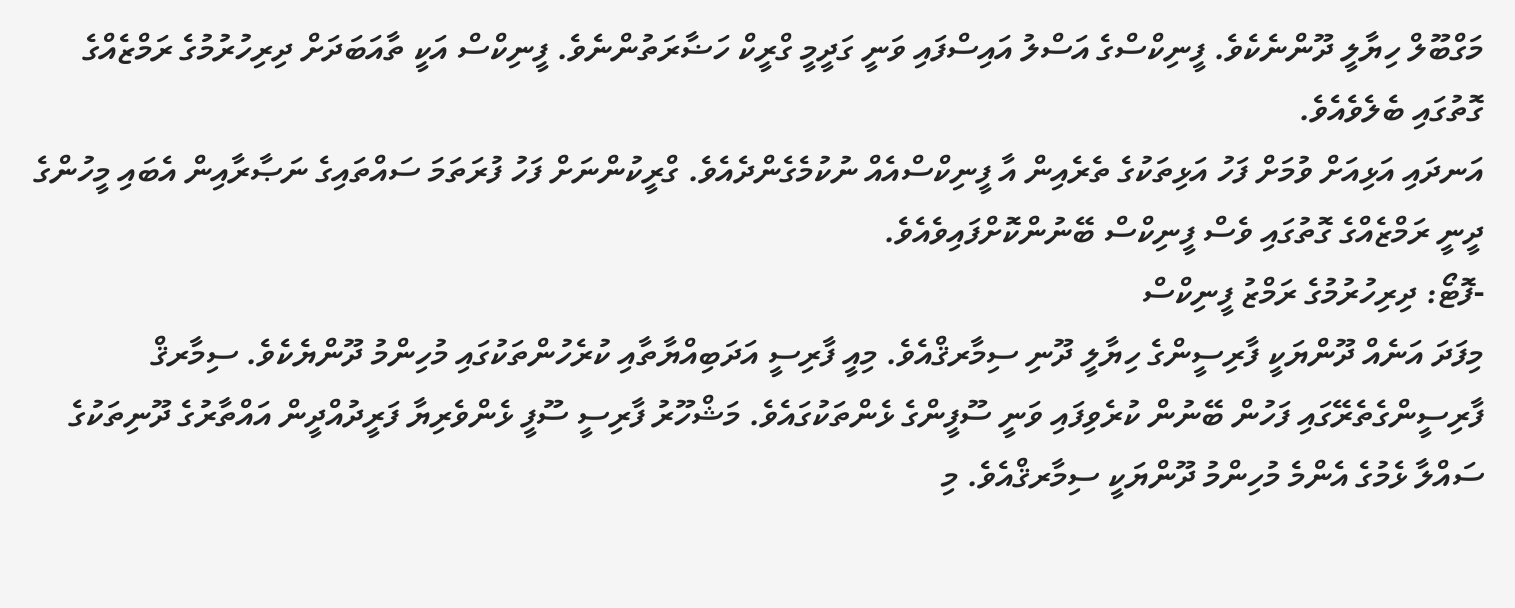މަގްބޫލް ހިޔާލީ ދޫންނެކެވެ. ފީނިކްސްގެ އަސްލު އައިސްފައި ވަނީ ގަދީމީ ގްރީކް ހަޟާރަތުންނެވެ. ފީނިކްސް އަކީ ތާއަބަދަށް ދިރިހުރުމުގެ ރަމްޒެއްގެ ގޮތުގައި ބެލެވެއެވެ.
އަނދައި އަޅިއަށް ވުމަށް ފަހު އަޅިތަކުގެ ތެރެއިން އާ ފީނިކްސްއެއް ނުކުމެގެންދެއެވެ. ގްރީކުންނަށް ފަހު ފުރަތަމަ ސައްތައިގެ ނަޞާރާއިން އެބައި މީހުންގެ ދީނީ ރަމްޒެއްގެ ގޮތުގައި ވެސް ފީނިކްސް ބޭނުންކޮށްފައިވެއެވެ.
-ފޮޓޯ: ދިރިހުރުމުގެ ރަމްޒު ފީނިކްސް
މިފަދަ އަނެއް ދޫންޔަކީ ފާރިސީންގެ ހިޔާލީ ދޫނި ސިމާރޤްއެވެ. މިއީ ފާރިސީ އަދަބިއްޔާތާއި ކުރެހުންތަކުގައި މުހިންމު ދޫންޔެކެވެ. ސިމާރޤް ފާރިސީންގެތެރޭގައި ފަހުން ބޭނުން ކުރެވިފައި ވަނީ ސޫފީންގެ ޅެންތަކުގައެވެ. މަޝްހޫރު ފާރިސީ ސޫފީ ޅެންވެރިޔާ ފަރީދުއްދީން އައްތާރުގެ ދޫނިތަކުގެ ސައްލާ ޅެމުގެ އެންމެ މުހިންމު ދޫންޔަކީ ސިމާރޤްއެވެ. މި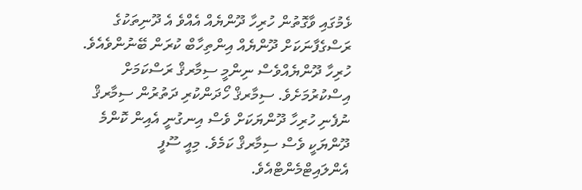ޅެމުގައި ވާގޮތުން ހުރިހާ ދޫންޔެއް އެއްވެ އެ ދޫނިތަކުގެ ރަސްގެފާނަކަށް ދޫންޔެއް އިންތިހާބް ކުރަން ބޭނުންވެއެވެ. ހުރިހާ ދޫންޔެއްވެސް ނިންމީ ސިމާރޤް ރަސްކަމަށް އިސްކުރުމަށެވެ. ސިމާރޤް ހޯދަންކުރި ދަތުރުން ސިމާރޤް ނުފެނި ހުރިހާ ދޫންޔަކަށް ވެސް އިނގުނީ އެއިން ކޮންމެ ދޫންޔަކީ ވެސް ސިމާރޤް ކަމެވެ. މިއީ ސޫފީ އެންލައިޓްމެންޓްއެވެ.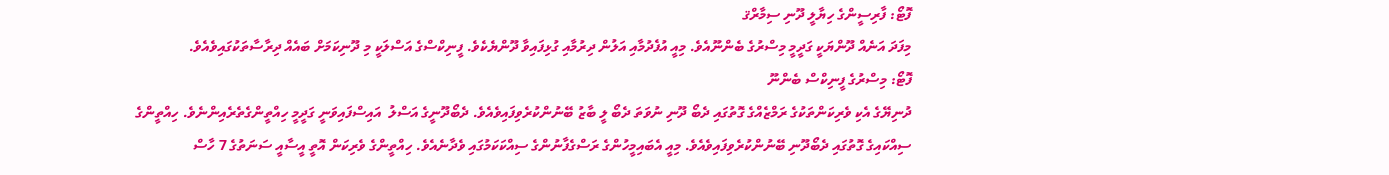ފޮޓޯ: ފާރިސީންގެ ހިޔާލީ ދޫނި ސިމާރްޤ
މިފަދަ އަނެއް ދޫންޔަކީ ގަދީމީ މިސްރުގެ ބެންނޫއެވެ. މިއީ އުފެދުމާއި އަލުން ދިރުމާއި ގުޅިފައިވާ ދޫންޔެކެވެ. ފީނިކްސްގެ އަސްލަކީ މި ދޫނިކަމަށް ބައެއް ދިރާސާތަކުގައިވެއެވެ.
ފޮޓޯ: މިސްރުގެ ފީނިކްސް ބެންނޫ
ދުނިޔޭގެ އެކި ވެރިކަންތަކުގެ ރަމްޒެއްގެ ގޮތުގައި ދެބޯ ދޫނި ނުވަތަ ދެބޯ ލީ ބާޒު ބޭނުންކުރެވިފައިވެއެވެ. ދެބޯދޫނީގެ އަސްލު  އައިސްފައިވަނީ ގަދީމީ ހިއްތީންގެތެރެއިންނެވެ. ހިއްތީންގެ ސިއްކައިގެ ގޮތުގައި ދެބޯދޫނި ބޭނުންކުރެވިފައިވެއެވެ. މިއީ އެބައިމީހުންގެ ރަސްގެފާނުންގެ ސިއްކަކަމުގައި ވެދާނެއެވެ. ހިއްތީންގެ ވެރިކަން އޮތީ އީސާއީ ސަނަތުގެ 7 ހާސް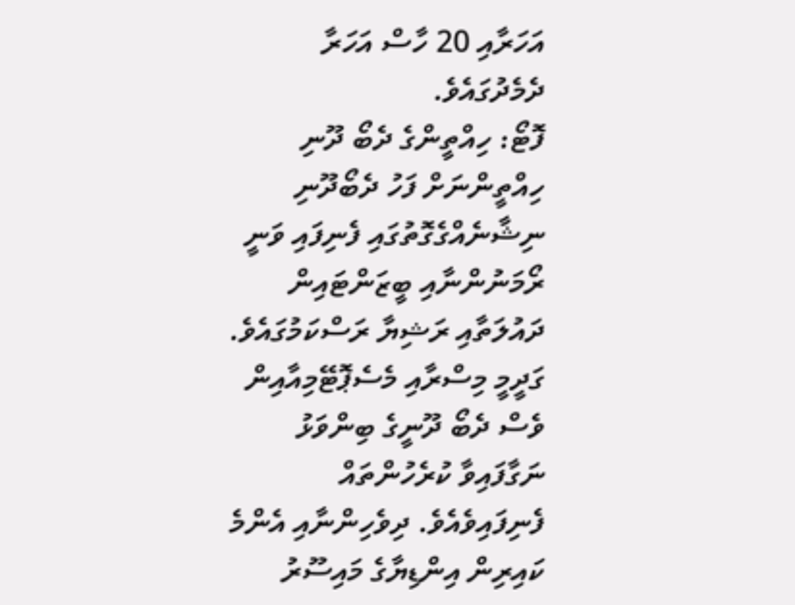އަހަރާއި 20 ހާސް އަހަރާ ދެމެދުގައެވެ.
ފޮޓޯ: ހިއްތީންގެ ދެބޯ ދޫނި
ހިއްތީންނަށް ފަހު ދެބޯދޫނި  ނިޝާނެއްގެގޮތުގައި ފެނިފައި ވަނީ ރޯމަނުންނާއި ބީޒަންޓައިން ދައުލަތާއި ރަޝިޔާ ރަސްކަމުގައެވެ. ގަދީމީ މިސްރާއި މެސެޕޮޓޭމިއާއިން ވެސް ދެބޯ ދޫނީގެ ބިންވަޅު ނަގާފައިވާ ކުރެހުންތައް ފެނިފައިވެއެވެ. ދިވެހިންނާއި އެންމެ ކައިރިން އިންޑިޔާގެ މައިސޫރު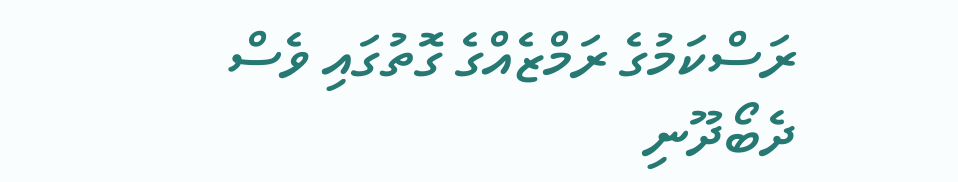ރަސްކަމުގެ ރަމްޒެއްގެ ގޮތުގައި ވެސް ދެބޯދޫނި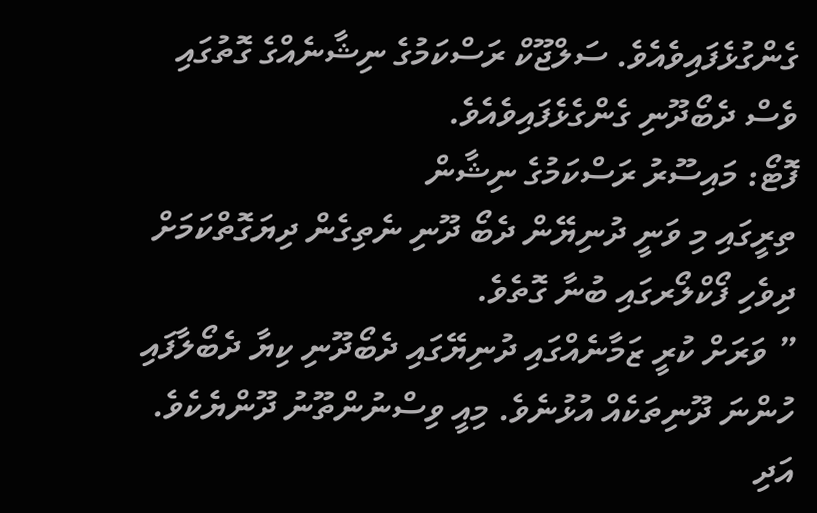ގެންގުޅެފައިވެއެވެ. ސަލްޖޫކް ރަސްކަމުގެ ނިޝާނެއްގެ ގޮތުގައި ވެސް ދެބޯދޫނި ގެންގެޅެފައިވެއެވެ.
ފޮޓޯ: މައިސޫރު ރަސްކަމުގެ ނިޝާން
ތިރީގައި މި ވަނީ ދުނިޔޭން ދެބޯ ދޫނި ނެތިގެން ދިޔަގޮތްކަމަށް ދިވެހި ފޯކްލޯރގައި ބުނާ ގޮތެވެ.
” ވަރަށް ކުރީ ޒަމާނެއްގައި ދުނިޔޭގައި ދެބޯދޫނި ކިޔާ ދެބޯލާފައި ހުންނަ ދޫނިތަކެއް އުޅުނެވެ. މިއީ ވިސްނުންތޫނު ދޫންޔެކެވެ. އަދި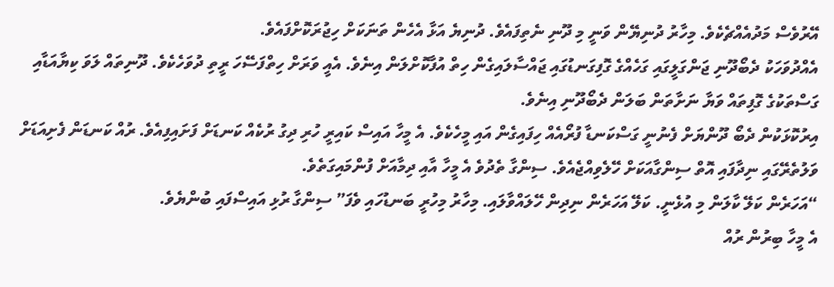އޭރުވެސް މަދުއެއްޗެކެވެ. މިހާރު ދުނިޔޭން ވަނީ މި ދޫނި ނެތިފައެވެ. ދުނިޔެ އަޅާ އެހެން ތަނަކަށް ހިޖުރަކޮށްފައެވެ.
އެއްދުވަހަކު ދެބޯދޫނި ޖަންގަލީގައި ގަހެއްގެ ގޮފިގަނޑުގައި ޖައްސާލައިގެން ހިތް އުފާކޮށްލަން އިނެވެ. އެއީ ވަރަށް ހިތްފަސޭހަ ރީތި ދުވަހެކެވެ. ދޫނިތައް ލަވަ ކިޔާއަޑާއި ގަސްތަކުގެ ގޮފިތައް ވަޔާ ނަށާތަން ބަލަން ދެބޯދޫނި އިނެވެ.
އިރުކޮޅަކުން ދެބޯ ދޫންޔަށް ފެނުނީ ގަސްކަނޑާ ފުރޯއެއް ހިފައިގެން އައި މީހެކެވެ. އެ މީހާ އައިސް ކައިރީ ހުރި ދިގު ރުކެއް ކަނޑަށް ފަށައިފިއެވެ. ރުއް ކަނޑަން ފެށިއަޑަށް ވަލުތެރޭގައި ނިދާފައި އޮތް ސިންގާއަކަށް ހޭލެވިއްޖެއެވެ. ސިންގާ ތެދުވެ އެ މީހާ އާއި ދިމާއަށް ފުންމައިގަތެވެ.
“އަހަރެން ކަލޭ ކާލަން މި އުޅެނީ. ކަލޭ އަހަރެން ނިދިން ހޭލައްވާލައި. މިހާރު މިހުރީ ބަނޑުހައި ވެފަ” ސިންގާ ރުޅި އައިސްފައި ބުންޔެވެ.
އެ މީހާ ބިރުން ރުއް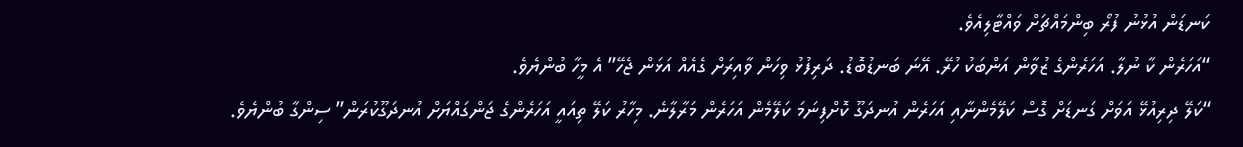ކަނޑަން އުޅުނު ފުރޯ ބިންމައްޗަށް ވައްޓާލިއެވެ.
“އަހަރެން ކާ ނުލާ. އަހަރެންގެ ޒުވާން އަންބަކު ހުރޭ. އޭނަ ބަނޑުބޮޑު. ދަރިފުޅު ވިހަން ވާއިރަށް ގެއެއް އަޅަން ޖެހޭ” އެ މީހާ ބުންޔެވެ.
“ކަލޭ ދިރިއުޅޭ އަވަށް ގަނޑަށް ގޮސް ކަލޭމެންނާއި އަހަރެން އުނދަގޫ ކޮށްފިނަމަ ކަލޭމެން އަހަރެން މަރާލާނެ. މިހާރު ކަލޭ ތިއައީ އަހަރެންގެ ޖަންގައްޔަށް އުނދަގޫކުރަން” ސިންގާ ބުންޔެވެ.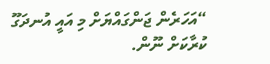“އަހަރެން ޖަންގައްޔަށް މި އައީ އުނދަގޫ ކުރާކަށް ނޫން.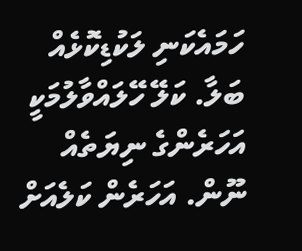ހަމައެކަނި ލަކުޑިކޮޅެއް ބަލާ. ކަލޭ ހޭލައްވާލުމަކީ އަހަރެންގެ ނިޔަތެއް ނޫން. އަހަރެން ކަލެއަށް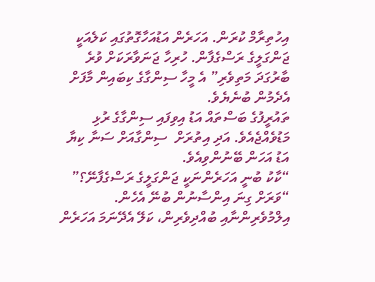އިހުތިރާމް ކުރަން. އަހަރެން އަޑުއަހާގޮތުގައި ކަލެއަކީ ޖަންގަލީގެ ރަސްގެފާން. ހުރިހާ ޖަނަވާރަކަށް ވުރެ ބާރުގަދަ މަތިވެރި” އެ މީހާ ސިންގާގެ ކިބައިން މާފަށް އެދެމުން ބުނެޔެވެ.
ތައުރީފުގެ ބަސްތައް އަޑު އިވިފައި ސިންގާގެ ރުޅި މަޑުވެއްޖެއެވެ. އަދި އިތުރަށް  ސިންގާއަށް ސަނާ ކިޔާ އަޑު އަހަން ބޭނުންވިއެވެ.
“ކާކު ބުނީ އަހަރެންނަކީ ޖަންގަލީގެ ރަސްގެފާނޭ؟”
“ވަރަށް ގިނަ އިންސާނުން ބުނޭ އެހެން. އިލްމުވެރިންނާއި ބުއްދިވެރިން، ކަލޭ އެދޭނަމަ އަހަރެން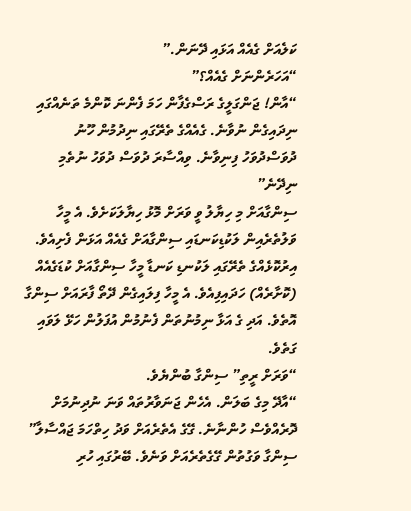ކަލެއަށް ގެއެއް އަޅައި ދޭނަން.”
“އަހަރެންނަށް ގެއެއް؟”
“އާން! ޖަންގަލީގެ ރަސްގެފާން ހަމަ ފެންނަ ކޮންމެ ތަނެއްގައި ނިދައިގެން ނުވާނެ. ގެއެއްގެ ތެރޭގައި ނިދުމުން ހޫނު ދުވަސްދުވަހު ފިނިވާނެ. ވިއްސާރަ ދުވަސް ދުވަހު ނުތެމި ނިދޭނެ”
ސިންގާއަށް މި ހިޔާލު ވީ ވަރަށް މޮޅު ހިޔާލަކަށެވެ. އެ މީހާ ވަލުތެރެއިން ލަކުޑިކަނޑައި ސިންގާއަށް ގެއެއް އަޅަން ފެށިއެވެ. އިރުކޮޅެއްގެ ތެރޭގައި ލަކުނޑި ކަނޑާ މީހާ ސިންގާއަށް ކުޑަގެއެއް (ކޮށާރެއް) ހަދައިފިއެވެ. އެ މީހާ ފިލައިގެން ދޭތޯ ފާރައަށް ސިންގާ އޮތެވެ. އަދި ގެ އަޅާ ނިމުނުތަން ފެނުމުން އުފަލުން ހަޅޭ ލަވައި ގަތެވެ.
“ވަރަށް ރީތި” ސިންގާ ބުންޔެވެ.
“އާދޭ މިގެ ބަލަން. އެހެން ޖަނަވާރުތައް ވަނަ ނުދިނުމަށް ދޮރެއްވެސް ހުންނާނެ. ގޭގެ އެތެރެއަށް ވަދު ހިތްހަމަ ޖައްސާލާ”
ސިންގާ ވަގުތުން ގޭގެތެރެއަށް ވަނެވެ. ބޭރުގައި ހުރި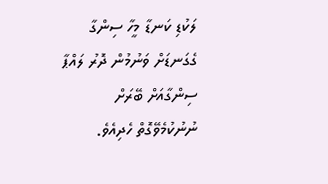ލަކުޑި ކަނޑާ މީހާ ސިންގާ ގެގަނޑަށް ވަނުމުން ދޮރު ލައްޕާ ސިންގާއަށް ބޭރަށް ނުނުކުމެވޭގޮތް ހެދިއެވެ.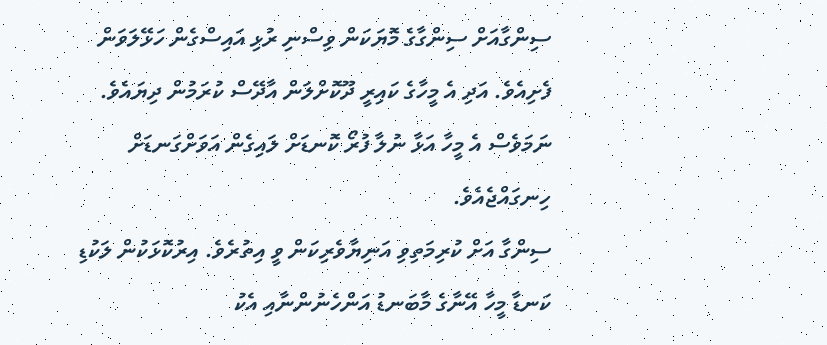ސިންގާއަށް ސިންގާގެ މޮޔަކަން ވިސްނި ރުޅި އައިސްގެން ހަޅޭލަވަން ފެށިއެވެ. އަދި އެ މީހާގެ ކައިރީ ދޫކޮށްލަން އާދޭސް ކުރަމުން ދިޔައެވެ. ނަމަވެސް އެ މީހާ އަޅާ ނުލާ ފުރޯ ކޮނޑަށް ލައިގެން އަވަށްގަނޑަށް ހިނގައްޖެއެވެ.
ސިންގާ އަށް ކުރިމަތިވި އަނިޔާވެރިކަން ވީ އިތުރެވެ. އިރުކޮޅަކުން ލަކުޑި ކަނޑާ މީހާ އޭނާގެ މާބަނޑު އަންހެނުންނާއި އެކު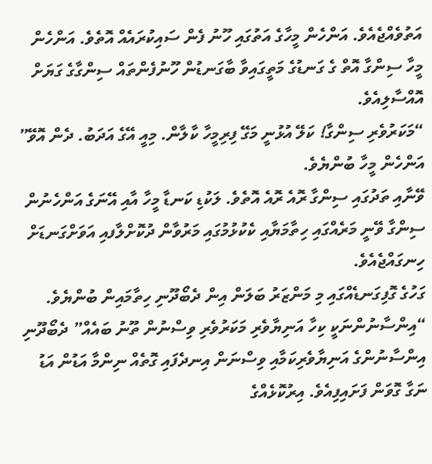އަތުވެއްޖެއެވެ. އަންހެން މީހާގެ އަތުގައި ހޫނު ފެން ސައިކުރައެއް އޮތެވެ. އަންހެން މީހާ ސިންގާ އޮތް ގެ ގަނޑުގެ މަތީގައިވާ ބާގަނޑުން ހޫނުފެންތައް ސިންގާގެ ގަޔަށް އޮއްސާލިއެވެ.
“މަކަރުވެރި ސިންގާ! ކަލޭ އުޅުނީ މަގޭ ފިރިމީހާ ކާލާން. މިއީ އޭގެ އަދަބު. ދެން އޮވޭ” އަންހެން މީހާ ބުންޔެވެ.
ވޭނާއި ތަދުގައި ސިންގާ ރޮއެ ރޮއެ އޮތެވެ. ލަކުޑި ކަނޑާ މީހާ އާއި އޭނަގެ އަންހެނުން ސިންގާ ވޭނީ މަރެއްގައި ހިތާމަޔާއި ކެކުޅުމުގައި މަރުވާން ދުކޮށްލާފއި އަވަށްގަނޑަށް ހިނގައްޖެއެވެ.
ގަހުގެ ގޮފިގަނޑެއްގައި މި މަންޒަރު ބަލަން އިން ދެބޯދޫނި ހިތާމައިން ބުންޔެވެ.
“އިންސާނުންނަކީ ކިހާ އަނިޔާވެރި މަކަރުވެރި ވިސްނުން ތޫނު ބައެއް” ދެބޯދޫނި އިންސާނުންގެ އަނިޔާވެރިކަމާއި ވިސްނަން އިނދެފައި ގޮތެއް ނިންމާ އަޑުން އަޑު ނަގާ ގޮވަން ފަށައިފިއެވެ. އިރުކޮޅެއްގެ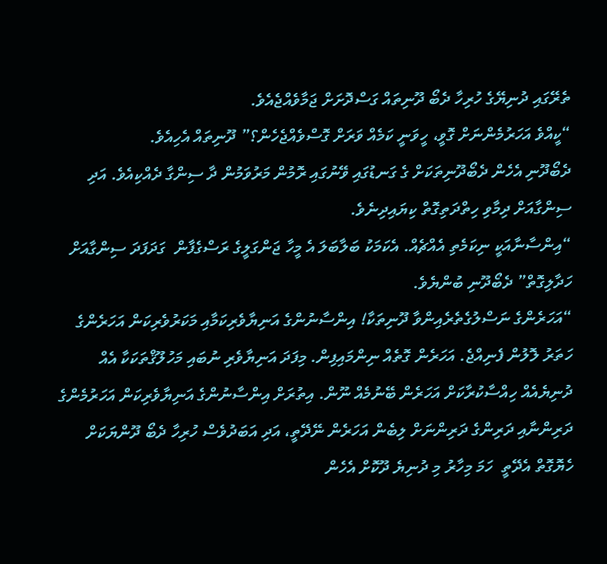ތެރޭގައި ދުނިޔޭގެ ހުރިހާ ދެބޯ ދޫނިތައް ގަސްދޮށަށް ޖަމާވެއްޖެއެވެ.
“ކީއްވެ އަހަރުމެންނަށް ގޮވީ، ހީވަނީ ކަމެއް ވަރަށް ގޮސްވެއްޖެހެން؟” ދޫނިތައް އެހިއެވެ.
ދެބޯދޫނި އެހެން ދެބޯދޫނިތަކަށް ގެ ގަނޑުގައި ވޭނުގައި ރޮމުން މަރުވަމުން ދާ ސިންގާ ދެއްކިއެވެ. އަދި ސިންގާއަށް ދިމާވި ހިތްދަތިގޮތް ކިޔައިދިނެވެ.
“އިންސާނާއަކީ ނިކަމެތި އެއްޗެއް. އެކަމަކު ބަލާބަލަ އެ މީހާ ޖަންގަލީގެ ރަސްގެފާން  ގަދަފަދަ ސިންގާއަށް ހަދާލިގޮތް” ދެބޯދޫނި ބުންޔެވެ.
“އަހަރެންގެ ނަސްލުގެތެރެއިންވާ ދޫނިތަކާ! އިންސާނުންގެ އަނިޔާވެރިކަމާއި މަކަރުވެރިކަން އަހަރެންގެ ހަތަރު ލޮލުން ފެނިއްޖެ. އަހަރެން ގޮތެއް ނިންމައިފިން. މިފަދަ އަނިޔާވެރި ނުބައި މަހުލޫޤްތަކަކާ އެއް ދުނިޔެއެއް ހިއްސާކުރާކަށް އަހަރެން ބޭނުމެއް ނޫން. އިތުރަށް އިންސާނުންގެ އަނިޔާވެރިކަން އަހަރުމެންގެ ދަރިންނާއި ދަރިންގެ ދަރިންނަށް ލިބެން އަހަރެން ނޭދޭތީ، އަދި އަބަދުވެސް ހުރިހާ ދެބޯ ދޫންޔަކަށް ހެޔޮގޮތް އެދޭތީ  ހަމަ މިހާރު މި ދުނިޔެ ދޫކޮށް އެހެން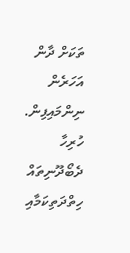ތަކަށް ދާން އަހަރެން ނިންމައިފިން.
ހުރިހާ ދެބޯދޫނިތައް ހިތްދަތިކަމާއި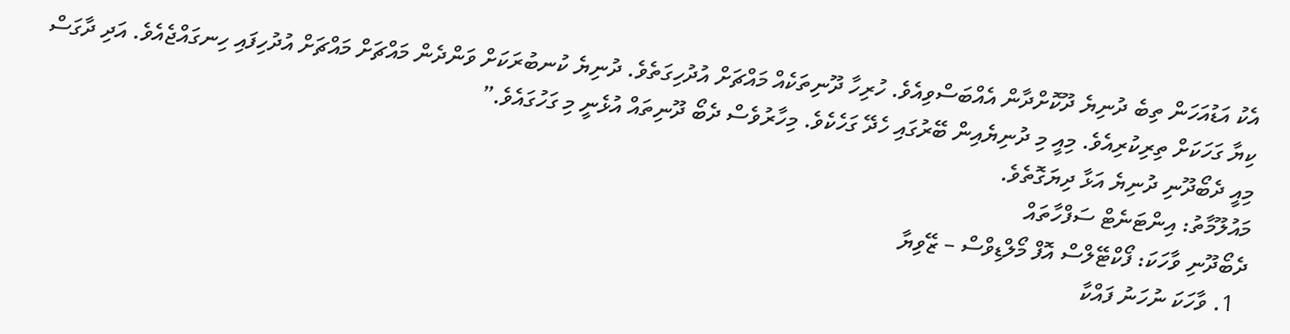އެކު އަޑުއަހަން ތިބެ ދުނިޔެ ދޫކޮށްދާން އެއްބަސްވިއެވެ. ހުރިހާ ދޫނިތަކެއް މައްޗަށް އުދުހިގަތެވެ. ދުނިޔެ ކުނބުރަކަށް ވަންދެން މައްޗަށް މައްޗަށް އުދުހިފައި ހިނގައްޖެއެވެ. އަދި ދާގަސް ކިޔާ ގަހަކަށް ތިރިކުރިއެވެ. މިއީ މި ދުނިޔެއިން ބޭރުގައި ހެދޭ ގަހެކެވެ. މިހާރުވެސް ދެބޯ ދޫނިތައް އުޅެނީ މި ގަހުގައެވެ.”
މިއީ ދެބޯދޫނި ދުނިޔެ އަޅާ ދިޔަގޮތެވެ.
މައުލޫމާތު: އިންޓަނެޓް ސަފްހާތައް
ދެބޯދޫނި ވާހަކަ: ފޯކްޓޭލްސް އޮފް މޯލްޑިވްސް – ޒޭވިޔާ
  1. ވާހަކަ ނުހަނު ފައްކާ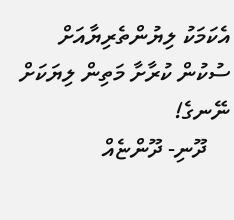އެކަމަކު ލިޔުންތެރިޔާއަށް ސުކުން ކުރާށާ މަތިން ލިޔަކަށް ނޭނގެ!
    ދޫނި- ދޫންޏެއް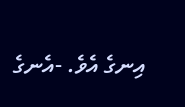އިނގެ އެވެ. -އެނގެ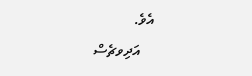އެވެ.
    އަދިވޗެސް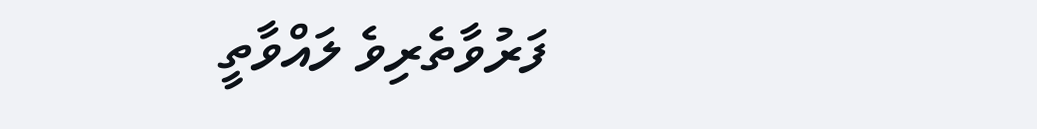ފަރުވާތެރިވެ ލައްވާތީ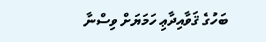ބަހުގެ ޤަވާއިދާޢި ހަމަޔަށް ވިސްނާ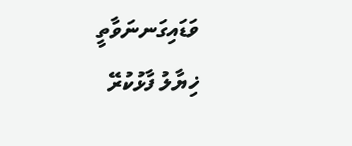ވަޑައިގަނނަވާތީ
ޚިޔާލު ފާޅުކުރޭ